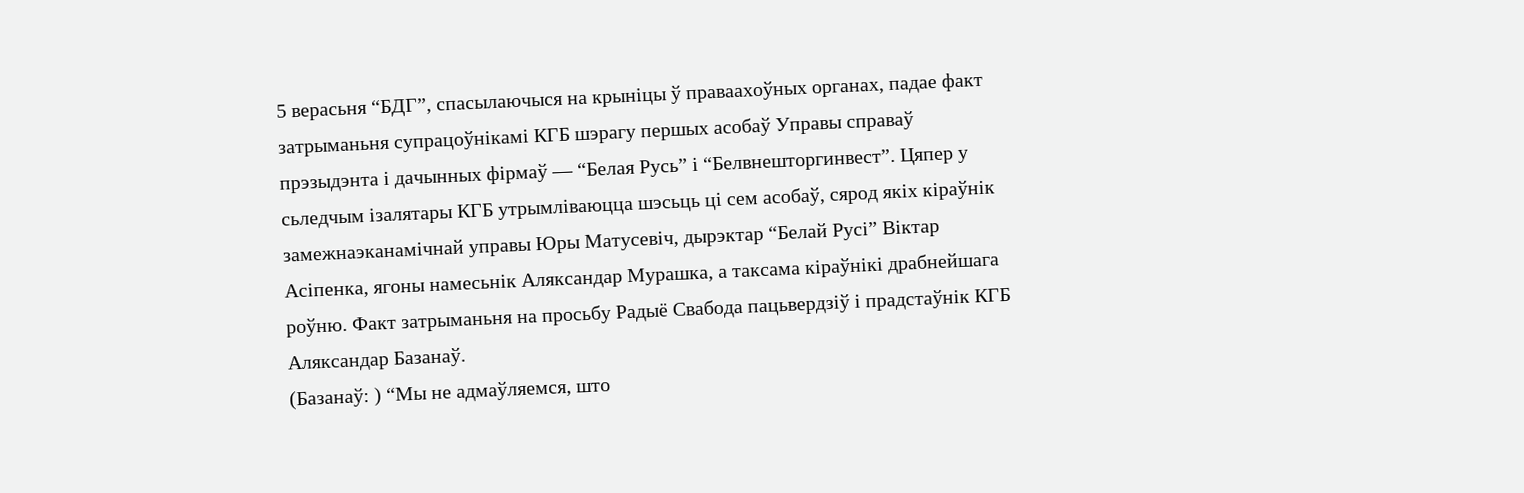5 верасьня “БДГ”, спасылаючыся на крыніцы ў праваахоўных органах, падае факт затрыманьня супрацоўнікамі КГБ шэрагу першых асобаў Управы справаў прэзыдэнта і дачынных фірмаў — “Белая Русь” і “Белвнешторгинвест”. Цяпер у сьледчым ізалятары КГБ утрымліваюцца шэсьць ці сем асобаў, сярод якіх кіраўнік замежнаэканамічнай управы Юры Матусевіч, дырэктар “Белай Русі” Віктар Асіпенка, ягоны намесьнік Аляксандар Мурашка, а таксама кіраўнікі драбнейшага роўню. Факт затрыманьня на просьбу Радыё Свабода пацьвердзіў і прадстаўнік КГБ Аляксандар Базанаў.
(Базанаў: ) “Мы не адмаўляемся, што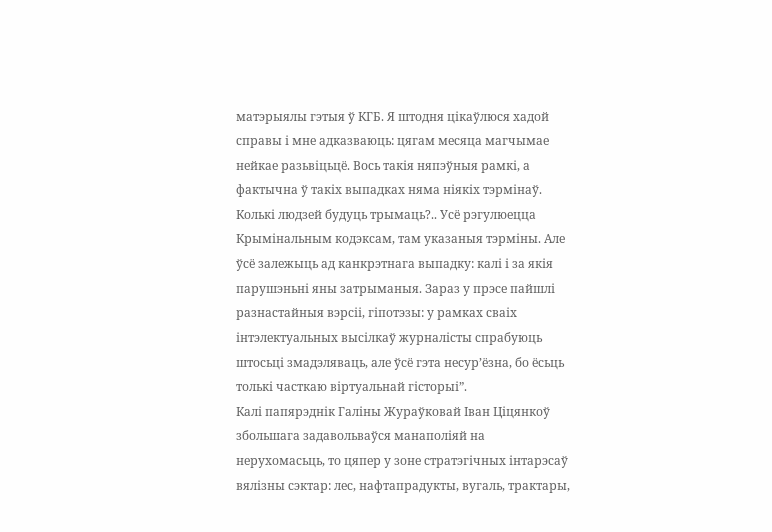матэрыялы гэтыя ў КГБ. Я штодня цікаўлюся хадой справы і мне адказваюць: цягам месяца магчымае нейкае разьвіцьцё. Вось такія няпэўныя рамкі, а фактычна ў такіх выпадках няма ніякіх тэрмінаў. Колькі людзей будуць трымаць?.. Усё рэгулюецца Крымінальным кодэксам, там указаныя тэрміны. Але ўсё залежыць ад канкрэтнага выпадку: калі і за якія парушэньні яны затрыманыя. Зараз у прэсе пайшлі разнастайныя вэрсіі, гіпотэзы: у рамках сваіх інтэлектуальных высілкаў журналісты спрабуюць штосьці змадэляваць, але ўсё гэта несур’ёзна, бо ёсьць толькі часткаю віртуальнай гісторыі”.
Калі папярэднік Галіны Жураўковай Іван Ціцянкоў збольшага задавольваўся манаполіяй на нерухомасьць, то цяпер у зоне стратэгічных інтарэсаў вялізны сэктар: лес, нафтапрадукты, вугаль, трактары,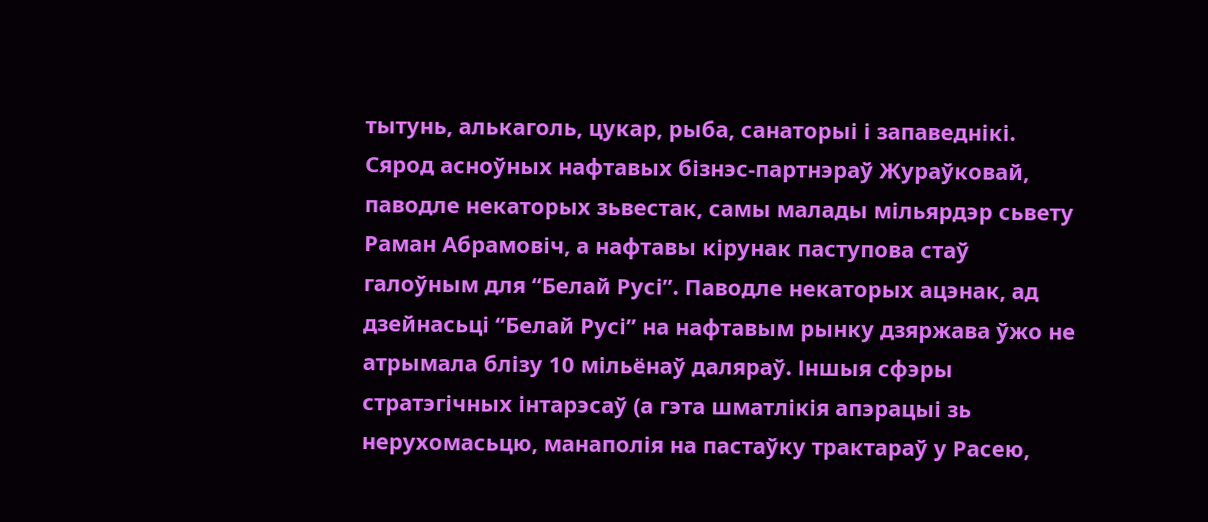тытунь, алькаголь, цукар, рыба, санаторыі і запаведнікі.
Сярод асноўных нафтавых бізнэс-партнэраў Жураўковай, паводле некаторых зьвестак, самы малады мільярдэр сьвету Раман Абрамовіч, а нафтавы кірунак паступова стаў галоўным для “Белай Русі”. Паводле некаторых ацэнак, ад дзейнасьці “Белай Русі” на нафтавым рынку дзяржава ўжо не атрымала блізу 10 мільёнаў даляраў. Іншыя сфэры стратэгічных інтарэсаў (а гэта шматлікія апэрацыі зь нерухомасьцю, манаполія на пастаўку трактараў у Расею,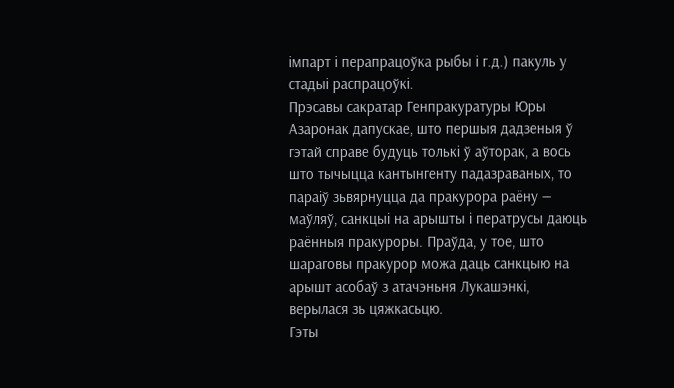імпарт і перапрацоўка рыбы і г.д.) пакуль у стадыі распрацоўкі.
Прэсавы сакратар Генпракуратуры Юры Азаронак дапускае, што першыя дадзеныя ў гэтай справе будуць толькі ў аўторак, а вось што тычыцца кантынгенту падазраваных, то параіў зьвярнуцца да пракурора раёну — маўляў, санкцыі на арышты і ператрусы даюць раённыя пракуроры. Праўда, у тое, што шараговы пракурор можа даць санкцыю на арышт асобаў з атачэньня Лукашэнкі, верылася зь цяжкасьцю.
Гэты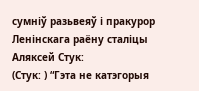сумніў разьвеяў і пракурор Ленінскага раёну сталіцы Аляксей Стук:
(Стук: ) “Гэта не катэгорыя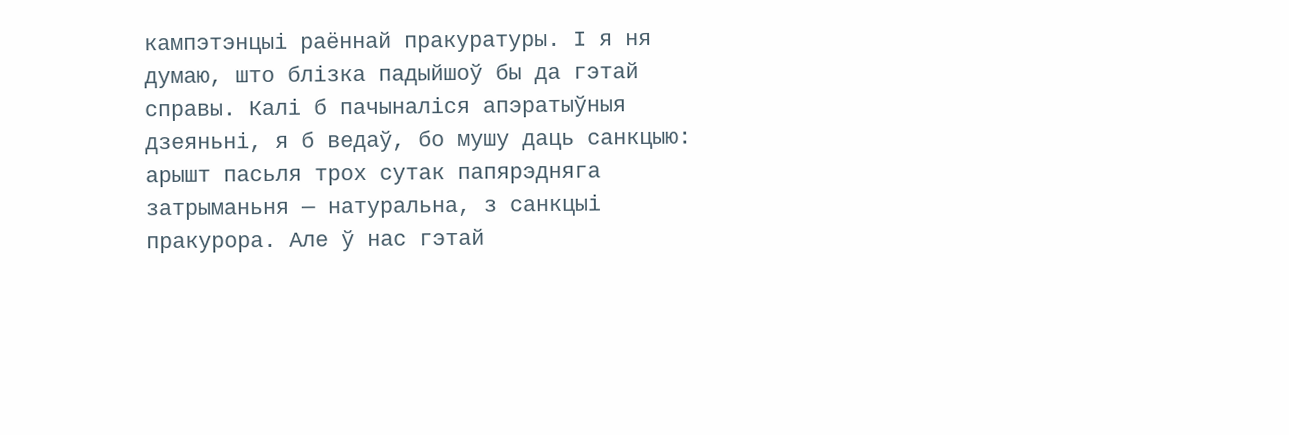кампэтэнцыі раённай пракуратуры. І я ня думаю, што блізка падыйшоў бы да гэтай справы. Калі б пачыналіся апэратыўныя дзеяньні, я б ведаў, бо мушу даць санкцыю: арышт пасьля трох сутак папярэдняга затрыманьня — натуральна, з санкцыі пракурора. Але ў нас гэтай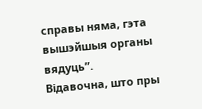справы няма, гэта вышэйшыя органы вядуць”.
Відавочна, што пры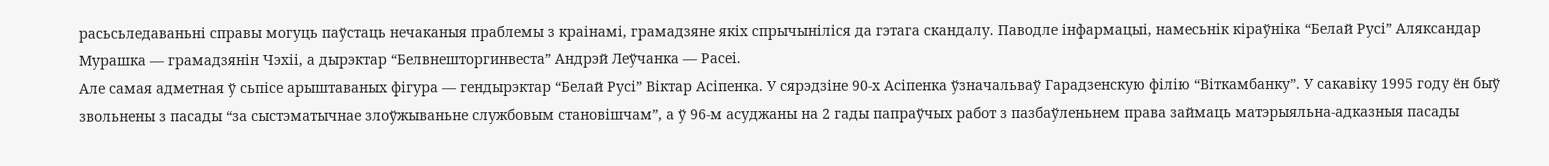расьсьледаваньні справы могуць паўстаць нечаканыя праблемы з краінамі, грамадзяне якіх спрычыніліся да гэтага скандалу. Паводле інфармацыі, намесьнік кіраўніка “Белай Русі” Аляксандар Мурашка — грамадзянін Чэхіі, а дырэктар “Белвнешторгинвеста” Андрэй Леўчанка — Расеі.
Але самая адметная ў сьпісе арыштаваных фігура — гендырэктар “Белай Русі” Віктар Асіпенка. У сярэдзіне 90-х Асіпенка ўзначальваў Гарадзенскую філію “Віткамбанку”. У сакавіку 1995 году ён быў звольнены з пасады “за сыстэматычнае злоўжываньне службовым становішчам”, а ў 96-м асуджаны на 2 гады папраўчых работ з пазбаўленьнем права займаць матэрыяльна-адказныя пасады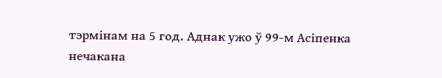тэрмінам на 5 год. Аднак ужо ў 99-м Асіпенка нечакана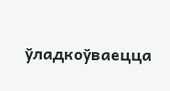ўладкоўваецца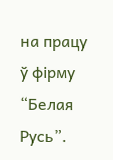на працу ў фірму “Белая Русь”.